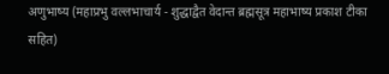अणुभाष्य (महाप्रभु वल्लभाचार्य - शुद्धाद्वैत वेदान्त ब्रह्मसूत्र महाभाष्य प्रकाश टीका सहित)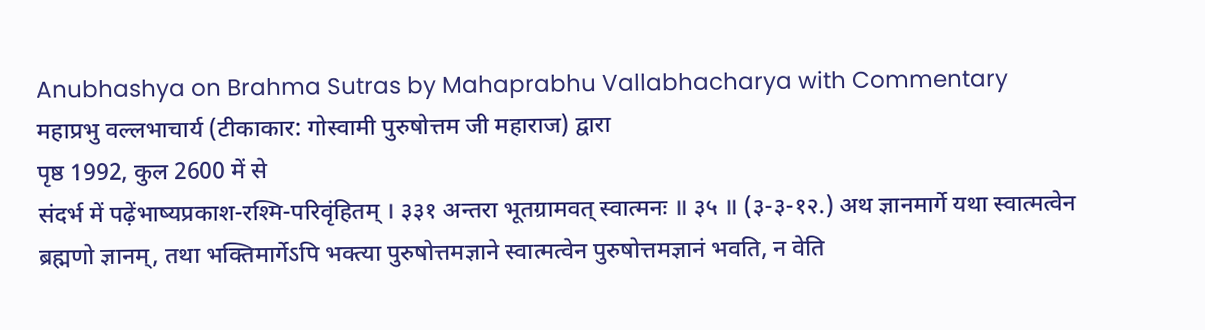Anubhashya on Brahma Sutras by Mahaprabhu Vallabhacharya with Commentary
महाप्रभु वल्लभाचार्य (टीकाकार: गोस्वामी पुरुषोत्तम जी महाराज) द्वारा
पृष्ठ 1992, कुल 2600 में से
संदर्भ में पढ़ेंभाष्यप्रकाश-रश्मि-परिवृंहितम् । ३३१ अन्तरा भूतग्रामवत् स्वात्मनः ॥ ३५ ॥ (३-३-१२.) अथ ज्ञानमार्गे यथा स्वात्मत्वेन ब्रह्मणो ज्ञानम्, तथा भक्तिमार्गेऽपि भक्त्या पुरुषोत्तमज्ञाने स्वात्मत्वेन पुरुषोत्तमज्ञानं भवति, न वेति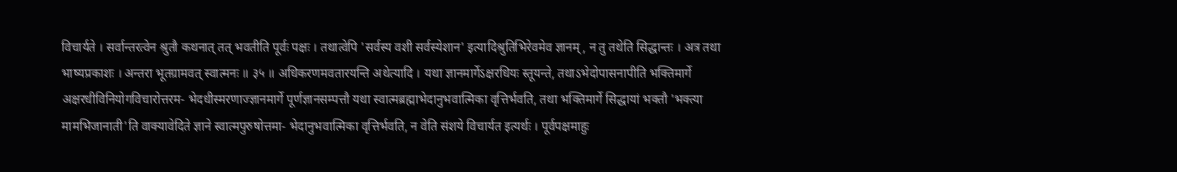विचार्यते । सर्वान्तरत्वेन श्रुतौ कथनात् तत् भवतीति पूर्वः पक्षः । तथात्वेपि 'सर्वस्य वशी सर्वस्येशान' इत्यादिश्रुतिभिरेवमेव ज्ञानम्, न तु तथेति सिद्धान्तः । अत्र तथा भाष्यप्रकाशः । अन्तरा भूतग्रामवत् स्वात्मनः ॥ ३५ ॥ अधिकरणमवतारयन्ति अथेत्यादि । यथा ज्ञानमार्गेऽक्षरधियः स्तूयन्ते, तथाऽभेदोपासनापीति भक्तिमार्गे अक्षरधीविनियोगविचारोत्तरम- भेदधीस्मरणाज्ज्ञानमार्गे पूर्णज्ञानसम्पत्तौ यथा स्वात्मब्रह्माभेदानुभवात्मिका वृत्तिर्भवति, तथा भक्तिमार्गे सिद्धायां भक्तौ 'भक्त्या मामभिजानाती'ति वाक्यावेदिते ज्ञाने स्वात्मपुरुषोत्तमा- भेदानुभवात्मिका वृत्तिर्भवति, न वेति संशये विचार्यत इत्यर्थः । पूर्वपक्षमाहुः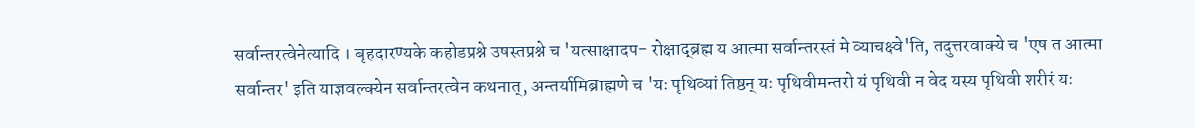सर्वान्तरत्वेनेत्यादि । बृहदारण्यके कहोडप्रश्ने उषस्तप्रश्ने च 'यत्साक्षादप- रोक्षाद्ब्रह्म य आत्मा सर्वान्तरस्तं मे व्याचक्ष्वे'ति, तदुत्तरवाक्ये च 'एष त आत्मा सर्वान्तर' इति याज्ञवल्क्येन सर्वान्तरत्वेन कथनात्, अन्तर्यामिब्राह्मणे च 'यः पृथिव्यां तिष्ठन् यः पृथिवीमन्तरो यं पृथिवी न वेद यस्य पृथिवी शरीरं यः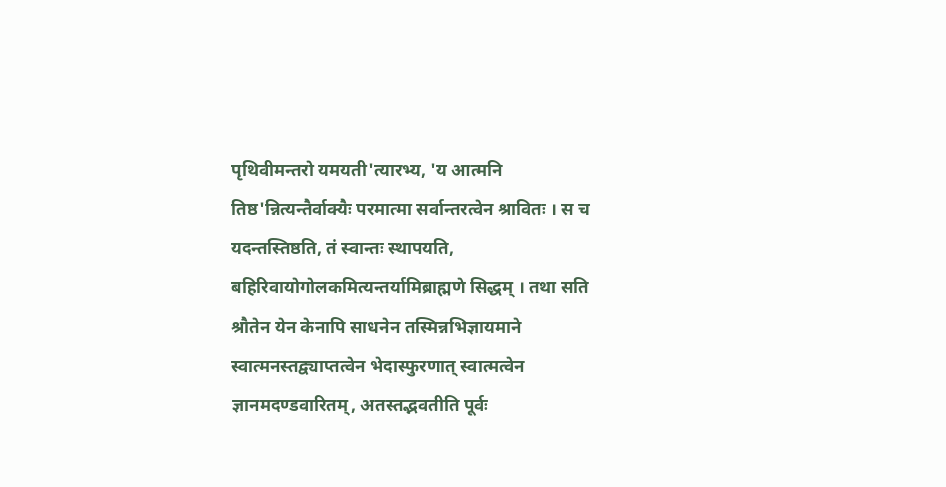पृथिवीमन्तरो यमयती'त्यारभ्य, 'य आत्मनि तिष्ठ'न्नित्यन्तैर्वाक्यैः परमात्मा सर्वान्तरत्वेन श्रावितः । स च यदन्तस्तिष्ठति, तं स्वान्तः स्थापयति, बहिरिवायोगोलकमित्यन्तर्यामिब्राह्मणे सिद्धम् । तथा सति श्रौतेन येन केनापि साधनेन तस्मिन्नभिज्ञायमाने स्वात्मनस्तद्व्याप्तत्वेन भेदास्फुरणात् स्वात्मत्वेन ज्ञानमदण्डवारितम्, अतस्तद्भवतीति पूर्वः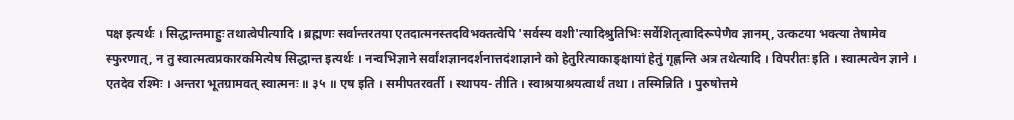पक्ष इत्यर्थः । सिद्धान्तमाहुः तथात्वेपीत्यादि । ब्रह्मणः सर्वान्तरतया एतदात्मनस्तदविभक्तत्वेपि 'सर्वस्य वशी'त्यादिश्रुतिभिः सर्वेशितृत्वादिरूपेणैव ज्ञानम्, उत्कटया भक्त्या तेषामेव स्फुरणात्, न तु स्वात्मत्वप्रकारकमित्येष सिद्धान्त इत्यर्थः । नन्वभिज्ञाने सर्वांशज्ञानदर्शनात्तदंशाज्ञाने को हेतुरित्याकाङ्क्षायां हेतुं गृह्णन्ति अत्र तथेत्यादि । विपरीतः इति । स्वात्मत्वेन ज्ञाने । एतदेव रश्मिः । अन्तरा भूतग्रामवत् स्वात्मनः ॥ ३५ ॥ एष इति । समीपतरवर्ती । स्थापय- तीति । स्वाश्रयाश्रयत्वार्थं तथा । तस्मिन्निति । पुरुषोत्तमे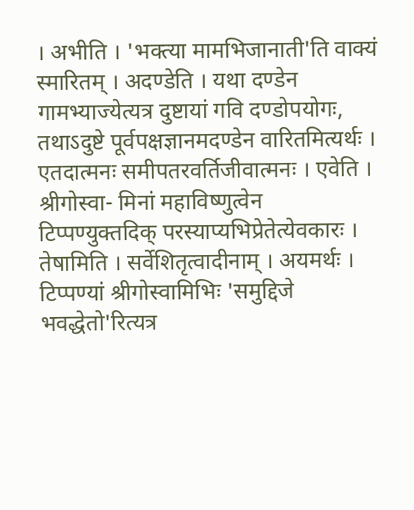। अभीति । 'भक्त्या मामभिजानाती'ति वाक्यं स्मारितम् । अदण्डेति । यथा दण्डेन गामभ्याज्येत्यत्र दुष्टायां गवि दण्डोपयोगः, तथाऽदुष्टे पूर्वपक्षज्ञानमदण्डेन वारितमित्यर्थः । एतदात्मनः समीपतरवर्तिजीवात्मनः । एवेति । श्रीगोस्वा- मिनां महाविष्णुत्वेन टिप्पण्युक्तदिक् परस्याप्यभिप्रेतेत्येवकारः । तेषामिति । सर्वेशितृत्वादीनाम् । अयमर्थः । टिप्पण्यां श्रीगोस्वामिभिः 'समुद्दिजे भवद्धेतो'रित्यत्र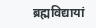ब्रह्मविद्यायां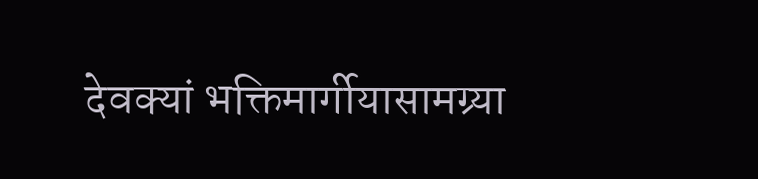देवक्यां भक्तिमार्गीयासामग्र्या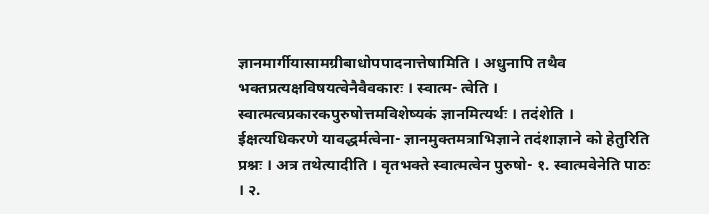ज्ञानमार्गीयासामग्रीबाधोपपादनात्तेषामिति । अधुनापि तथैव भक्तप्रत्यक्षविषयत्वेनैवैवकारः । स्वात्म- त्वेति । स्वात्मत्वप्रकारकपुरुषोत्तमविशेष्यकं ज्ञानमित्यर्थः । तदंशेति । ईक्षत्यधिकरणे यावद्धर्मत्वेना- ज्ञानमुक्तमत्राभिज्ञाने तदंशाज्ञाने को हेतुरिति प्रश्नः । अत्र तथेत्यादीति । वृतभक्ते स्वात्मत्वेन पुरुषो- १. स्वात्मवेनेति पाठः । २.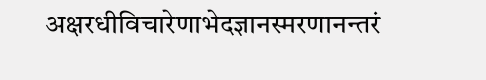अक्षरधीविचारेणाभेदज्ञानस्मरणानन्तरं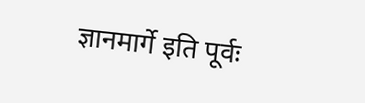ज्ञानमार्गे इति पूर्वः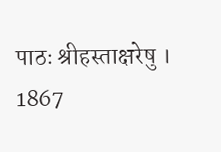पाठः श्रीहस्ताक्षरेषु । 1867